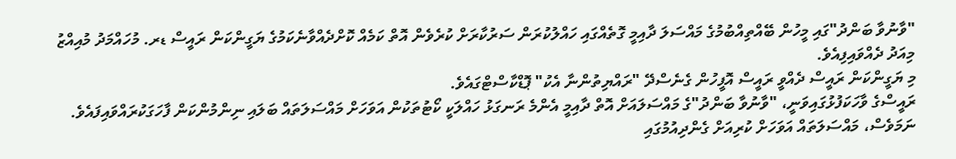"ވާނުވާ ބަންދު"ގައި މީހުން ބޭއްތިއްބުމުގެ މައްސަލަ ދާއިމީ ގޮތެއްގައި ހައްލުކުރަން ސަރުކާރަށް ކުރެވެން އޮތް ކަމެއް ކޮށްދެއްވާނެކަމުގެ ޔަގީންކަން ރައީސް ޑރ. މުހައްމަދު މުއިއްޒު މިއަދު ދެއްވައިފިއެވެ.
މި ޔަގީންކަން ރައީސް ދެއްވީ ރައީސް އޮފީހުން ގެނެސްދޭ "ރައްޔިތުންނާ އެކު" ޕޮޑްކާސްޓްގައެވެ.
ރައީސްގެ ވާހަކަފުޅުގައިވަނީ، "ވާނުވާ ބަންދު"ގެ މައްސަލައަށް އޮތް ދާއިމީ އެންމެ ރަނގަޅު ހައްލަކީ ކޯޓުތަކުން އަވަހަށް މައްސަލަތައް ބަލައި ނިންމުންކަން ފާހަގަކުރައްވައިފައެވެ. ނަމަވެސް، މައްސަލަތައް އަވަހަށް ކުރިއަށް ގެންދިއުމުގައި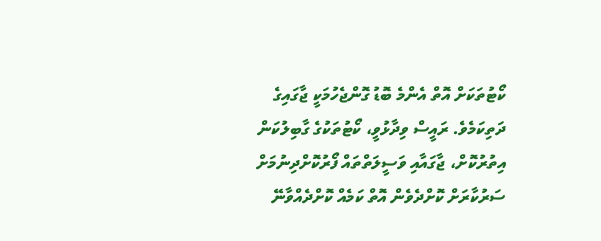ކޯޓުތަކަށް އޮތް އެންމެ ބޮޑު ގޮންޖެހުމަކީ ޖާގައިގެ ދަތިކަމެވެ. ރައީސް ވިދާޅުވީ، ކޯޓުތަކުގެ ގާބިލުކަން އިތުރުކޮށް، ޖާގައާއި ވަސީލަތްތައް ފޯރުކޮށްދިނުމަށް ސަރުކާރަށް ކޮށްދެވެން އޮތް ކަމެއް ކޮށްދެއްވާނޭ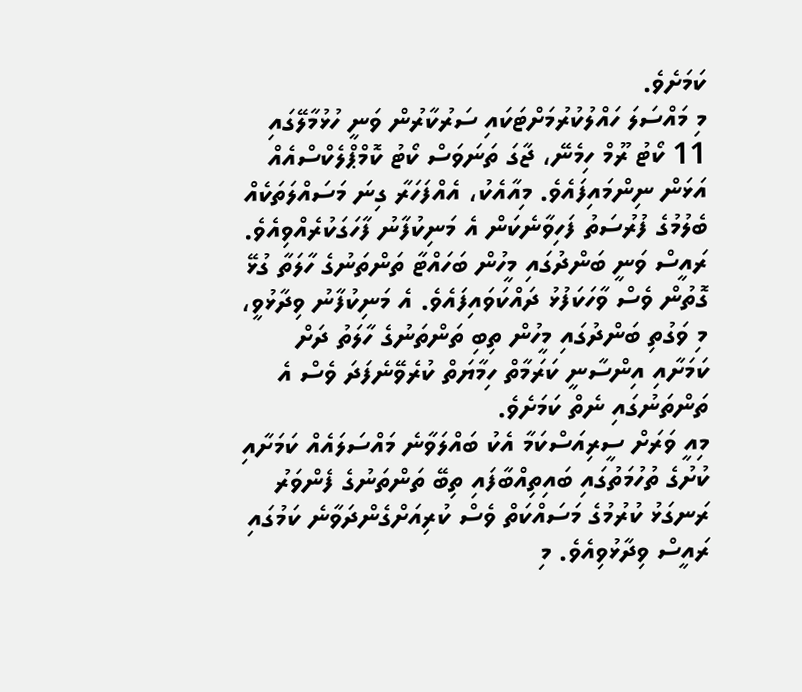ކަމަށެވެ.
މި މައްސަލަ ހައްލުކުރުމަށްޓަކައި ސަރުކާރުން ވަނީ ހުޅުމާލޭގައި 11 ކޯޓު ރޫމް ހިމެނޭ، ޖާގަ ތަނަވަސް ކޯޓު ކޮމްޕްލެކްސްއެއް އަޅަން ނިންމައިފައެވެ. މިއާއެކު، އެއްފަހަރާ ގިނަ މަސައްލަތަކެއް ބެލުމުގެ ފުރުސަތު ފަހިވާނެކަން އެ މަނިކުފާނު ފާހަގަކުރެއްވިއެވެ.
ރައީސް ވަނީ ބަންދުގައި މީހުން ބަހައްޓާ ތަންތަނުގެ ހާލަތާ ގުޅޭ ގޮތުން ވެސް ވާހަކަފުޅު ދައްކަވައިފައެވެ. އެ މަނިކުފާނު ވިދާޅުވީ، މި ވަގުތި ބަންދުގައި މީހުން ތިބި ތަންތަނުގެ ހާލަތު ދަށް ކަމަށާއި އިންސާނީ ކަރަމާތް ހިމާޔަތް ކުރެވޭނެފަދަ ވެސް އެ ތަންތަނުގައި ނެތް ކަމަށެވެ.
މިއީ ވަރަށް ސީރިއަސްކަމާ އެކު ބައްލަވާނެ މައްސަލައެއް ކަމަށާއި ކުށުގެ ތުހުމަތުގައި ބައިތިއްބާފައި ތިބޭ ތަންތަނުގެ ފެންވަރު ރަނގަޅު ކުރުމުގެ މަސައްކަތް ވެސް ކުރިއަށްގެންދަވާނެ ކަމުގައި ރައީސް ވިދާޅުވިއެވެ. މި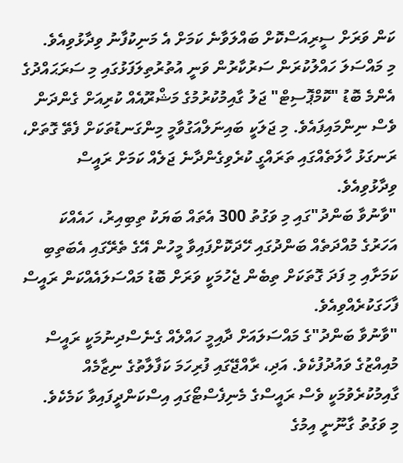ކަން ވަރަށް ސީރިއަސްކޮށް ބައްލަވާނެ ކަމަށް އެ މަނިކުފާނު ވިދާޅުވިއެވެ.
މި މައްސަލަ ހައްލުކުރަން ސަރުކާރުން ވަނީ އުތުރުތިލަފަޅުގައި މި ސަރަޙައްދުގެ އެންމެ ބޮޑު "ކޮމްޕޮސިޓް" ޖަލު ގާއިމުކުރުމުގެ މަޝްރޫއެއް ކުރިއަށް ގެންދަން ވެސް ނިންމައިފައެވެ. މި ޖަލަކީ ބައިނަލްއަގުވާމީ މިންގަނޑުތަކަށް ފެތޭ ގޮތަށް، ރަނގަޅު ހާލަތެއްގައި ތަރައްގީ ކުރެވިގެންދާނެ ޖަލެއް ކަމަށް ރައީސް ވިދާޅުވިއެވެ.
"ވާނުވާ ބަންދު"ގައި މި ވަގުތު 300 އެތައް ބަޔަކު ތިބިއިރު، ހައެއްކަ އަހަރުގެ މުއްދަތެއް ބަންދުގައި ހޭދަކޮށްފައިވާ މީހުން އޭގެ ތެރޭގައި އެބަތިބި ކަމަށާއި މި ފަދަ ގޮތަކަށް ތިބެން ޖެހުމަކީ ވަރަށް ބޮޑު މައްސަލައެއްކަން ރައީސް ފާހަގަކުރެއްވިއެވެ.
"ވާނުވާ ބަންދު"ގެ މައްސަލައަށް ދާއިމީ ހައްލެއް ގެނެސްދިނުމަކީ ރައީސް މުއިއްޒުގެ ވައުދުފުކެވެ. އަދި، ރާއްޖޭގައި ފުރިހަމަ ކަފާލާތުގެ ނިޒާމެއް ގާއިމުކުރެވުމަކީ ވެސް ރައީސްގެ މެނިފެސްޓޯގައި އިސްކަންދީފައިވާ ކަމެކެވެ.
މި ވަގުތު ގާނޫނީ އިމުގެ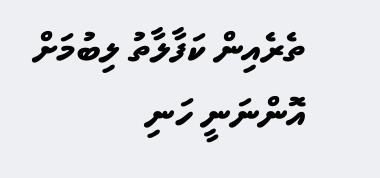ތެރެއިން ކަފާލާތު ލިބުމަށް އޮންނަނީ ހަނި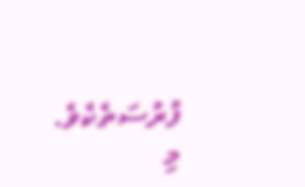ފުރުސަތެކެވެ. މި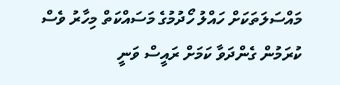މައްސަލަތަކަށް ހައްލު ހޯދުމުގެ މަސައްކަތް މިހާރު ވެސް ކުރަމުން ގެންދަވާ ކަމަށް ރައީސް ވަނީ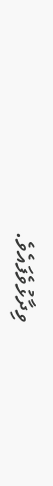ވިދާޅުވެފައެވެ.